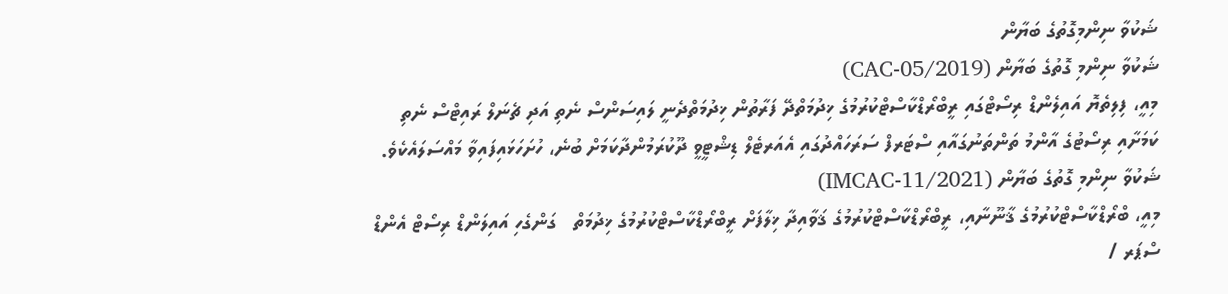ޝަކުވާ ނިންމިގޮތުގެ ބަޔާން
ޝަކުވާ ނިންމި ގޮތުގެ ބަޔާން (CAC-05/2019)
މިއީ، ފިލިތެޔޮ އައިލެންޑް ރިސޯޓްގައި ރީބްރޯޑްކާސްޓްކުރުމުގެ ޚިދުމަތްދޭ ފަރާތުން ޚިދުމަތްދެނީ ލައިސަންސް ނެތި އަދި ޗެނަލް ރައިޓްސް ނެތި ކަމަށާއި ރިސޯޓުގެ އާންމު ތަންތަނުގައާއި ސްޓަރފް ސަރަހައްދުގައި އެއަރޓެލް ޑިޝްޓީވީ ދޫކުރަމުންދާކަމަށް ބުނެ، ހުށަހަޅައިފައިވާ މައްސަލައެކެވެ.
ޝަކުވާ ނިންމި ގޮތުގެ ބަޔާން (IMCAC-11/2021)
މިއީ، ބްރޯޑްކާސްޓްކުރުމުގެ ޤާނޫނާއި، ރީބްރޯޑްކާސްޓްކުރުމުގެ ޤަވާއިދާ ޚިލާފަށް ރީބްރޯޑްކާސްޓްކުރުމުގެ ޚިދުމަތް   ގަންގެހި އައިލަންޑް ރިސޯޓް އެންޑް ސްޕަރ /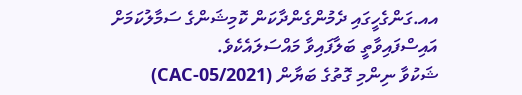އއ.ގަންގެހީގައި ދެމުންގެންދާކަން ކޮމިޝަންގެ ސަމާލުކަމަށް އައިސްފައިވާތީ ބަލާފައިވާ މައްސަލައެކެވެ.
ޝަކުވާ ނިންމި ގޮތުގެ ބަޔާން (CAC-05/2021)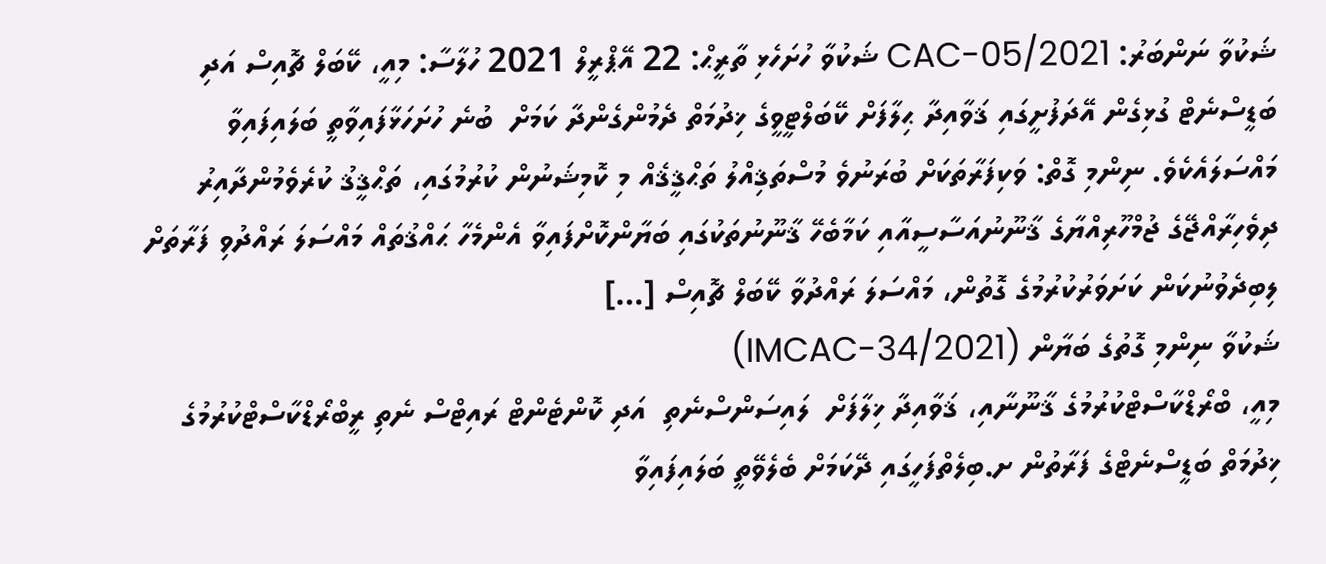ޝަކުވާ ނަންބަރު: CAC-05/2021 ޝަކުވާ ހުށަހެޅި ތާރީޙް: 22 އޭޕްރީލް 2021 ހުލާސާ: މިއީ، ކޭބަލް ޗޮއިސް އަދި ބަޑީސްނެޓް ގުޅިގެން އޭދަފުށީގައި ޤަވާއިދާ ޙިލާފަށް ކޭބަލްޓީވީގެ ޚިދުމަތް ދެމުންގެންދާ ކަމަށް  ބުނެ ހުށަހަޅާފައިވާތީ ބަލައިފައިވާ މައްސަލައެކެވެ. ނިންމި ގޮތް: ވަކިފަރާތަކަށް ބުރަނުވެ މުސްތަޤިއްލު ތަޙްޤީޤެއް މި ކޮމިޝަނުން ކުރުމުގައި، ތަޙްޤީޤު ކުރެވެމުންދާއިރު ދިވެހިރާއްޖޭގެ ޖުމްހޫރިއްޔާގެ ޤާނޫނުއަސާސީއާއި ކަމާބެހޭ ޤާނޫނުތަކުގައި ބަޔާންކޮށްފައިވާ އެންމެހާ ޙައްޤުތައް މައްސަލަ ރައްދުވި ފަރާތަށް ލިބިދެވުނުކަން ކަށަވަރުކުރުމުގެ ގޮތުން، މައްސަލަ ރައްދުވާ ކޭބަލް ޗޮއިސް […]
ޝަކުވާ ނިންމި ގޮތުގެ ބަޔާން (IMCAC-34/2021)
މިއީ، ބްރޯޑްކާސްޓްކުރުމުގެ ޤާނޫނާއި، ޤަވާއިދާ ޚިލާފަށް  ލައިސަންސްނެތި  އަދި ކޮންޓެންޓް ރައިޓްސް ނެތި ރީބްރޯޑްކާސްޓްކުރުމުގެ ޚިދުމަތް ބަޑީސްނެޓްގެ ފަރާތުން ށ.ބިލެތްފަހީގައި ދޭކަމަށް ބެލެވޭތީ ބަލައިފައިވާ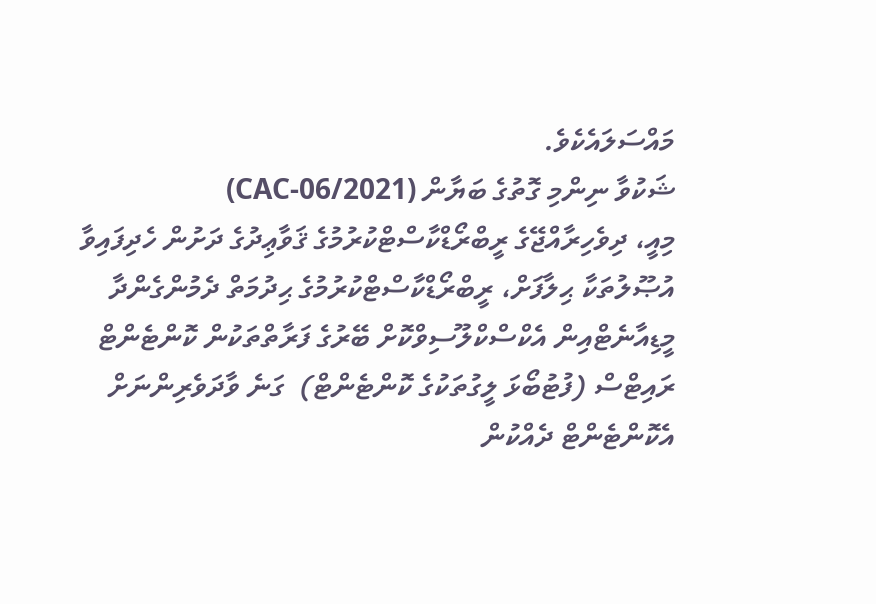މައްސަލައެކެވެ.
ޝަކުވާ ނިންމި ގޮތުގެ ބަޔާން (CAC-06/2021)
މިއީ، ދިވެހިރާއްޖޭގެ ރީބްރޯޑްކާސްޓްކުރުމުގެ ޤަވާޢިދުގެ ދަށުން ހެދިފައިވާ އުޞޫލުތަކާ ޙިލާފަށް، ރީބްރޯޑްކާސްޓްކުރުމުގެ ޙިދުމަތް ދެމުންގެންދާ މީޑިއާނެޓްއިން އެކްސްކްލޫސިވްކޮށް ބޭރުގެ ފަރާތްތަކުން ކޮންޓެންޓް ރައިޓްސް (ފުޓުބޯޅަ ލީގުތަކުގެ ކޮންޓެންޓް)  ގަނެ ވާދަވެރިންނަށް އެކޮންޓެންޓް ދެއްކުން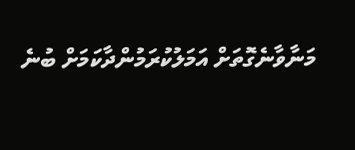މަނާވާނެގޮތަށް އަމަލުކުރަމުންދާކަމަށް ބުނެ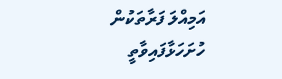އަމިއްލަ ފަރާތަކުން ހުށަހަޅާފައިވާތީ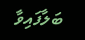ބަލާފައިވާ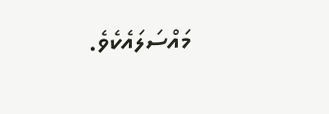މައްސަލައެކެވެ.